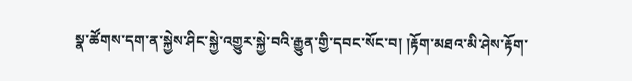སྣ་ཚོགས་དག་ན་སྐྱེས་ཤིང་སྐྱེ་འགྱུར་སྐྱེ་བའི་རྒྱུན་གྱི་དབང་སོང་བ། །རྟོག་མཐའ་མི་ཤེས་རྟོག་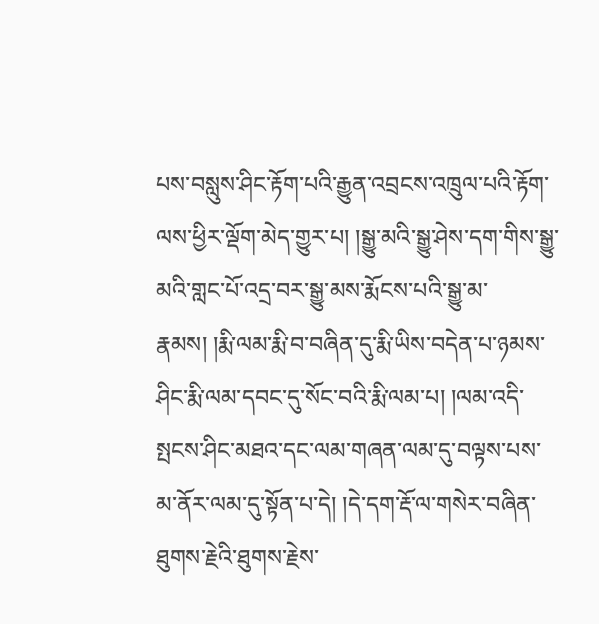པས་བསླུས་ཤིང་རྟོག་པའི་རྒྱུན་འབྲངས་འཁྲུལ་པའི་རྟོག་ལས་ཕྱིར་ལྡོག་མེད་གྱུར་པ། །སྒྱུ་མའི་སྒྱུ་ཤེས་དག་གིས་སྒྱུ་མའི་གླང་པོ་འདྲ་བར་སྒྱུ་མས་རྨོངས་པའི་སྒྱུ་མ་རྣམས། །རྨི་ལམ་རྨི་བ་བཞིན་དུ་རྨི་ཡིས་བདེན་པ་ཉམས་ཤིང་རྨི་ལམ་དབང་དུ་སོང་བའི་རྨི་ལམ་པ། །ལམ་འདི་སྤངས་ཤིང་མཐའ་དང་ལམ་གཞན་ལམ་དུ་བལྟས་པས་མ་ནོར་ལམ་དུ་སྟོན་པ་དེ། །དེ་དག་རྡོ་ལ་གསེར་བཞིན་ཐུགས་རྗེའི་ཐུགས་རྗེས་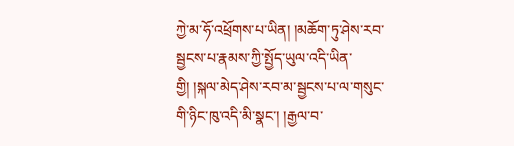ཀྱེ་མ་ཧོ་འཕྲོགས་པ་ཡིན། །མཆོག་ཏུ་ཤེས་རབ་སྦྱངས་པ་རྣམས་ཀྱི་སྤྱོད་ཡུལ་འདི་ཡིན་གྱི། །སྐལ་མེད་ཤེས་རབ་མ་སྦྱངས་པ་ལ་གསུང་གི་ཉིང་ཁུ་འདི་མི་སྣང་། །རྒྱལ་བ་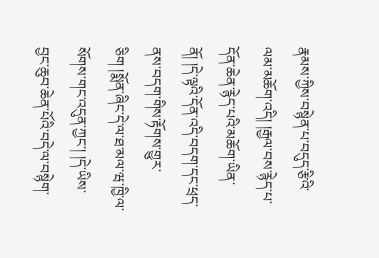རྣམས་ཀྱིས་བསྙེན་པ་བདུད་རྩིའི་ལམ་མཆོག་འདི། །རྒྱལ་བས་རྙེད་པ་དོན་ཆེན་རྙེད་པའི་མཆོག་ཡིན་ནོ། །དེ་ལྟའི་དོན་འདི་བདག་དང་ཕྲད་ནས་བདག་གིས་རྟོགས་གྱུར་ཅིག །སྨོན་ཞིང་དེ་ལ་ཐ་མལ་ཝ་ཁྱི་ལ་སོགས་གང་འདུན་ཀྱང་། །དེ་ཡིས་བྱང་ཆུབ་ཆེན་པོའི་བདེ་ལ་བསྙེག་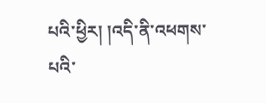པའི་ཕྱིར། །འདི་ནི་འཕགས་པའི་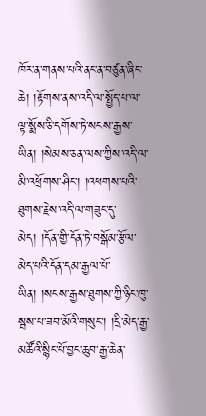ཁོར་ན་གནས་པའི་ནང་ན་བཙུན་ཞིང་ཆེ། །རྟོགས་ནས་འདི་ལ་སྤྱོད་པ་ལ་ལྟ་སྨོས་ཅི་དགོས་ཏེ་སངས་རྒྱས་ཡིན། །སེམས་ཅན་ལས་ཀྱིས་འདི་ལ་མི་འཕྲོགས་ཤིང་། །འཕགས་པའི་ཐུགས་རྗེས་འདི་ལ་གཟུང་དུ་མེད། །དོན་གྱི་དོན་ཏེ་བསྒོམ་རྩོལ་མེད་པའི་དོན་དམ་རྒྱལ་པོ་ཡིན། །སངས་རྒྱས་ཐུགས་ཀྱི་ཉིང་ཁུ་སྦས་པ་ཟབ་མོའི་གསུང་། །དྲི་མེད་རྒྱ་མཚོའི་སྙིང་པོ་བྱང་ཆུབ་རྒྱ་ཆེན་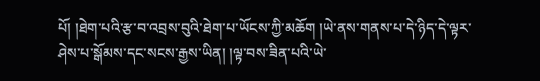པོ། །ཐེག་པའི་རྩ་བ་འབྲས་བུའི་ཐེག་པ་ཡོངས་ཀྱི་མཆོག །ཡེ་ནས་གནས་པ་དེ་ཉིད་དེ་ལྟར་ཤེས་པ་སྒོམས་དང་སངས་རྒྱས་ཡིན། །ལྟ་བས་ཟིན་པའི་ཡེ་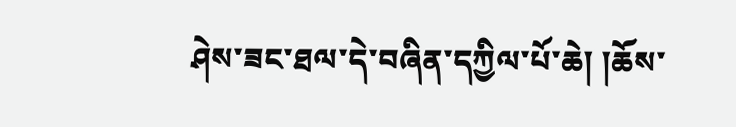ཤེས་ཟང་ཐལ་དེ་བཞིན་དཀྱིལ་པོ་ཆེ། །ཆོས་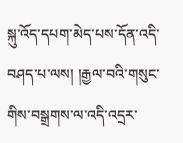སྐུ་འོད་དཔག་མེད་པས་དོན་འདི་བཤད་པ་ལས། །རྒྱལ་བའི་གསུང་གིས་བསྒྲགས་ལ་འདི་འདྲར་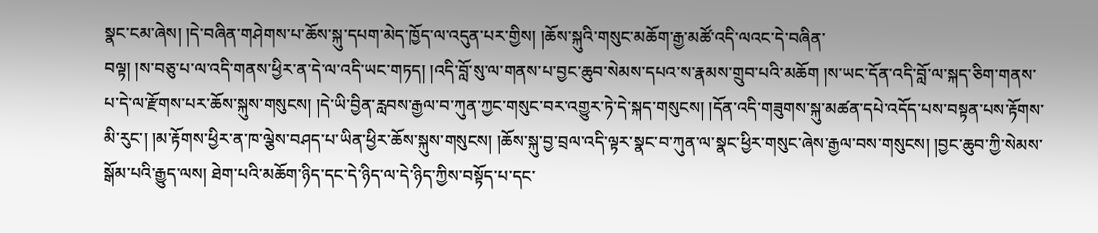སྣང་ངམ་ཞེས། །དེ་བཞིན་གཤེགས་པ་ཆོས་སྐུ་དཔག་མེད་ཁྱོད་ལ་འདུན་པར་གྱིས། །ཆོས་སྐུའི་གསུང་མཆོག་རྒྱ་མཚོ་འདི་ལའང་དེ་བཞིན་
བལྟ། །ས་བཅུ་པ་ལ་འདི་གནས་ཕྱིར་ན་དེ་ལ་འདི་ཡང་གཏད། །འདི་བློ་སུ་ལ་གནས་པ་བྱང་ཆུབ་སེམས་དཔའ་ས་རྣམས་གྲུབ་པའི་མཆོག །ས་ཡང་དོན་འདི་བློ་ལ་སྐད་ཅིག་གནས་པ་དེ་ལ་རྫོགས་པར་ཆོས་སྐུས་གསུངས། །དེ་ཡི་བྱིན་རླབས་རྒྱལ་བ་ཀུན་ཀྱང་གསུང་བར་འགྱུར་ཏེ་དེ་སྐད་གསུངས། །དོན་འདི་གཟུགས་སྐུ་མཚན་དཔེ་འདོད་པས་བསྟན་པས་རྟོགས་མི་རུང་། །མ་རྟོགས་ཕྱིར་ན་ཁ་ལྕེས་བཤད་པ་ཡིན་ཕྱིར་ཆོས་སྐུས་གསུངས། །ཆོས་སྐུ་བྱ་བྲལ་འདི་ལྟར་སྣང་བ་ཀུན་ལ་སྣང་ཕྱིར་གསུང་ཞེས་རྒྱལ་བས་གསུངས། །བྱང་ཆུབ་ཀྱི་སེམས་སྒོམ་པའི་རྒྱུད་ལས། ཐེག་པའི་མཆོག་ཉིད་དང་དེ་ཉིད་ལ་དེ་ཉིད་ཀྱིས་བསྟོད་པ་དང་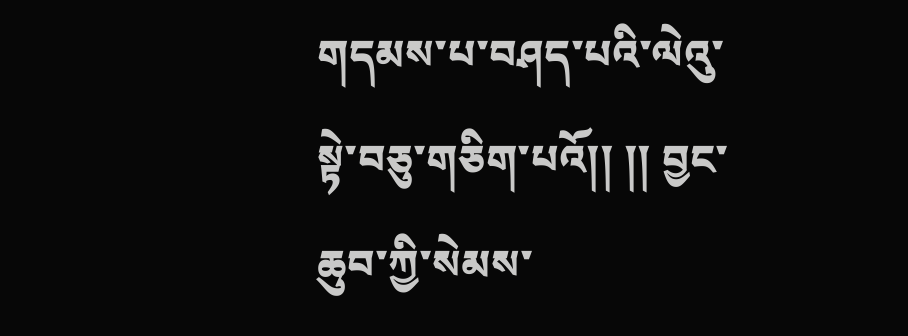གདམས་པ་བཤད་པའི་ལེའུ་སྟེ་བཅུ་གཅིག་པའོ།། །། བྱང་ཆུབ་ཀྱི་སེམས་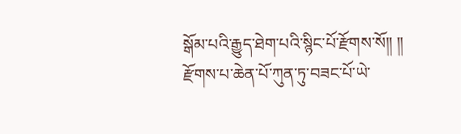སྒོམ་པའི་རྒྱུད་ཐེག་པའི་སྙིང་པོ་རྫོགས་སོ།། །།
རྫོགས་པ་ཆེན་པོ་ཀུན་ཏུ་བཟང་པོ་ཡེ་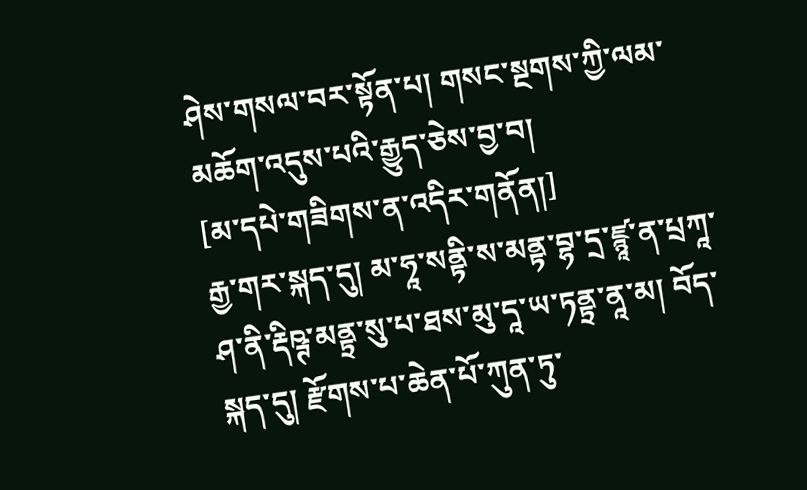ཤེས་གསལ་བར་སྟོན་པ། གསང་སྔགས་ཀྱི་ལམ་མཆོག་འདུས་པའི་རྒྱུད་ཅེས་བྱ་བ།
[མ་དཔེ་གཟིགས་ན་འདིར་གནོན།]
རྒྱ་གར་སྐད་དུ། མ་ཧཱ་སནྟི་ས་མནྟ་བྷ་དྲ་ཛྙཱ་ན་པྲཀཱ་ཤ་ནི་རྡིཥྚ་མནྟྲ་སུ་པ་ཐས་མུ་དཱ་ཡ་ཏནྟྲ་ནཱ་མ། བོད་སྐད་དུ། རྫོགས་པ་ཆེན་པོ་ཀུན་ཏུ་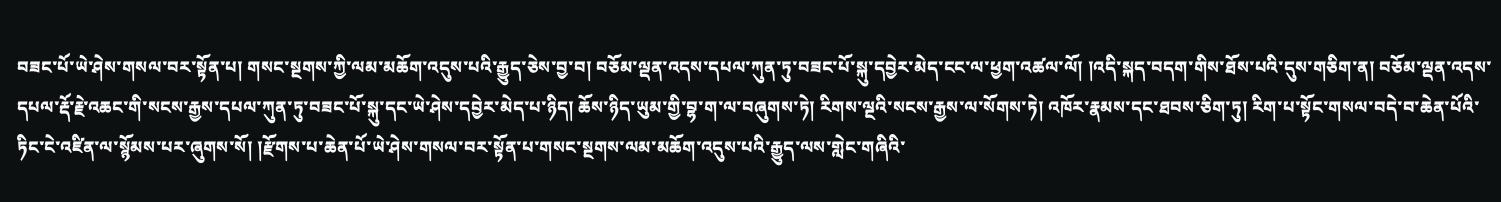བཟང་པོ་ཡེ་ཤེས་གསལ་བར་སྟོན་པ། གསང་སྔགས་ཀྱི་ལམ་མཆོག་འདུས་པའི་རྒྱུད་ཅེས་བྱ་བ། བཅོམ་ལྡན་འདས་དཔལ་ཀུན་ཏུ་བཟང་པོ་སྐུ་དབྱེར་མེད་ངང་ལ་ཕྱག་འཚལ་ལོ། །འདི་སྐད་བདག་གིས་ཐོས་པའི་དུས་གཅིག་ན། བཅོམ་ལྡན་འདས་དཔལ་རྡོ་རྗེ་འཆང་གི་སངས་རྒྱས་དཔལ་ཀུན་ཏུ་བཟང་པོ་སྐུ་དང་ཡེ་ཤེས་དབྱེར་མེད་པ་ཉིད། ཆོས་ཉིད་ཡུམ་གྱི་བྷ་ག་ལ་བཞུགས་ཏེ། རིགས་ལྔའི་སངས་རྒྱས་ལ་སོགས་ཏེ། འཁོར་རྣམས་དང་ཐབས་ཅིག་ཏུ། རིག་པ་སྟོང་གསལ་བདེ་བ་ཆེན་པོའི་ཏིང་ངེ་འཛིན་ལ་སྙོམས་པར་ཞུགས་སོ། །རྫོགས་པ་ཆེན་པོ་ཡེ་ཤེས་གསལ་བར་སྟོན་པ་གསང་སྔགས་ལམ་མཆོག་འདུས་པའི་རྒྱུད་ལས་གླེང་གཞིའི་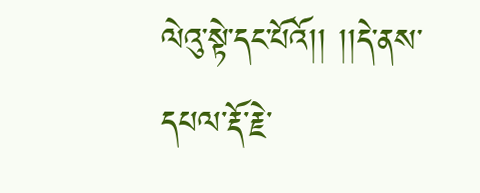ལེའུ་སྟེ་དང་པོའོ།། །།དེ་ནས་དཔལ་རྡོ་རྗེ་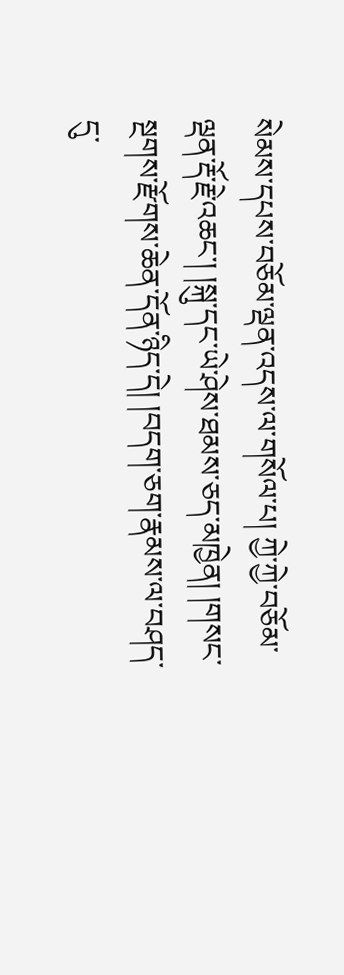སེམས་དཔས་བཅོམ་ལྡན་འདས་ལ་གསོལ་པ། ཀྱེ་ཀྱེ་བཅོམ་ལྡན་རྡོ་རྗེ་འཆང་། །སྐུ་དང་ཡེ་ཤེས་ཐམས་ཅད་མཁྱེན། །གསང་སྔགས་རྫོགས་ཆེན་དོན་ཉིད་དེ། །བདག་ཅག་རྣམས་ལ་བཤད་དུ་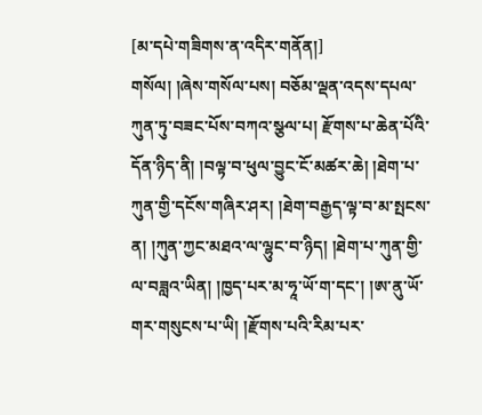[མ་དཔེ་གཟིགས་ན་འདིར་གནོན།]
གསོལ། །ཞེས་གསོལ་པས། བཅོམ་ལྡན་འདས་དཔལ་ཀུན་ཏུ་བཟང་པོས་བཀའ་སྩལ་པ། རྫོགས་པ་ཆེན་པོའི་དོན་ཉིད་ནི། །བལྟ་བ་ཕུལ་བྱུང་ངོ་མཚར་ཆེ། །ཐེག་པ་ཀུན་གྱི་དངོས་གཞིར་ཤར། །ཐེག་བརྒྱད་ལྟ་བ་མ་སྤངས་ན། །ཀུན་ཀྱང་མཐའ་ལ་ལྷུང་བ་ཉིད། །ཐེག་པ་ཀུན་གྱི་ལ་བཟླའ་ཡིན། །ཁྱད་པར་མ་ཧཱ་ཡོ་ག་དང་། །ཨ་ནུ་ཡོ་གར་གསུངས་པ་ཡི། །རྫོགས་པའི་རིམ་པར་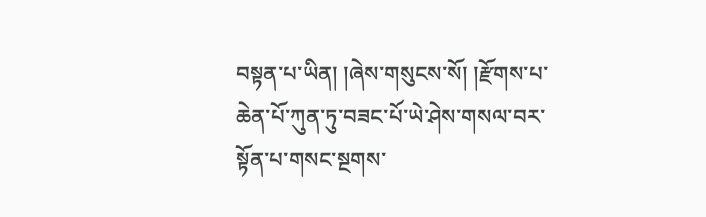བསྟན་པ་ཡིན། །ཞེས་གསུངས་སོ། །རྫོགས་པ་ཆེན་པོ་ཀུན་ཏུ་བཟང་པོ་ཡེ་ཤེས་གསལ་བར་སྟོན་པ་གསང་སྔགས་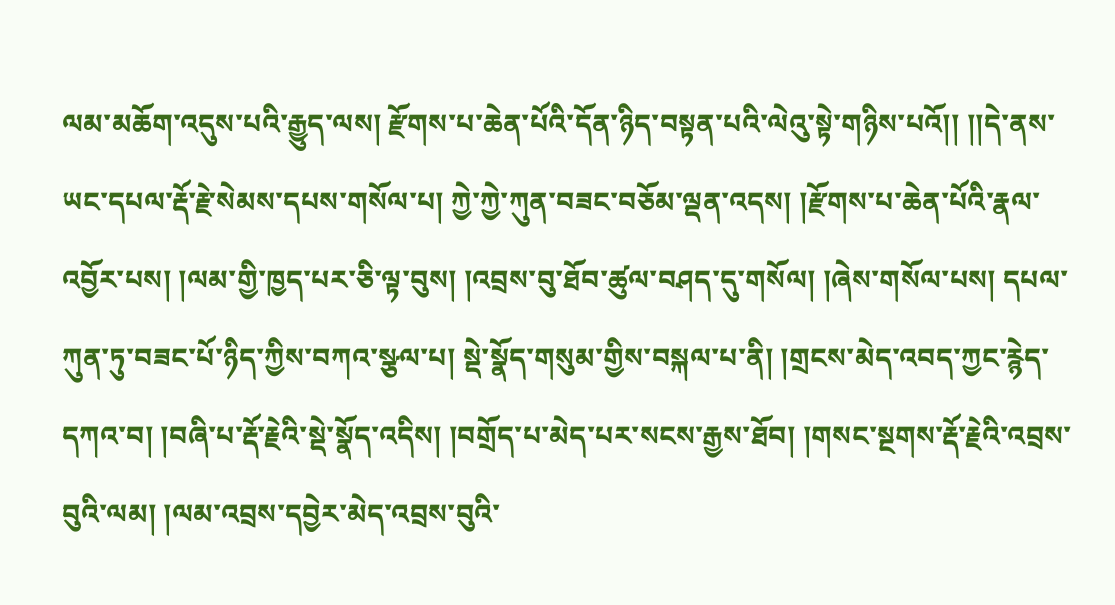ལམ་མཆོག་འདུས་པའི་རྒྱུད་ལས། རྫོགས་པ་ཆེན་པོའི་དོན་ཉིད་བསྟན་པའི་ལེའུ་སྟེ་གཉིས་པའོ།། །།དེ་ནས་ཡང་དཔལ་རྡོ་རྗེ་སེམས་དཔས་གསོལ་པ། ཀྱེ་ཀྱེ་ཀུན་བཟང་བཅོམ་ལྡན་འདས། །རྫོགས་པ་ཆེན་པོའི་རྣལ་འབྱོར་པས། །ལམ་གྱི་ཁྱད་པར་ཅི་ལྟ་བུས། །འབྲས་བུ་ཐོབ་ཚུལ་བཤད་དུ་གསོལ། །ཞེས་གསོལ་པས། དཔལ་ཀུན་ཏུ་བཟང་པོ་ཉིད་ཀྱིས་བཀའ་སྩལ་པ། སྡེ་སྣོད་གསུམ་གྱིས་བསྐལ་པ་ནི། །གྲངས་མེད་འབད་ཀྱང་རྙེད་དཀའ་བ། །བཞི་པ་རྡོ་རྗེའི་སྡེ་སྣོད་འདིས། །བགྲོད་པ་མེད་པར་སངས་རྒྱས་ཐོབ། །གསང་སྔགས་རྡོ་རྗེའི་འབྲས་བུའི་ལམ། །ལམ་འབྲས་དབྱེར་མེད་འབྲས་བུའི་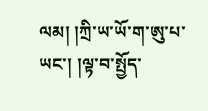ལམ། །ཀྲི་ཡ་ཡོ་ག་ཨུ་པ་ཡང་། །ལྟ་བ་སྤྱོད་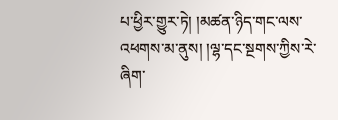པ་ཕྱིར་གྱུར་ཏེ། །མཚན་ཉིད་གང་ལས་འཕགས་མ་ནུས། །ལྷ་དང་སྔགས་ཀྱིས་རེ་ཞིག་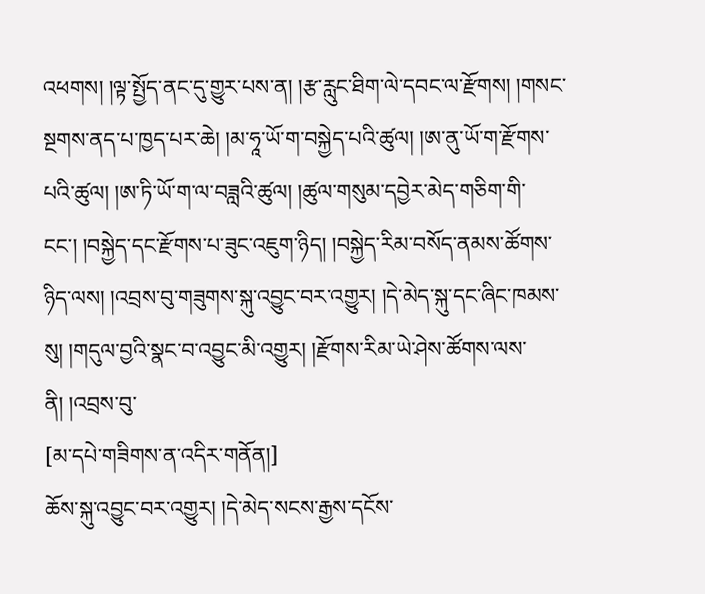འཕགས། །ལྟ་སྤྱོད་ནང་དུ་གྱུར་པས་ན། །རྩ་རླུང་ཐིག་ལེ་དབང་ལ་རྫོགས། །གསང་སྔགས་ནད་པ་ཁྱད་པར་ཆེ། །མ་ཧཱ་ཡོ་ག་བསྐྱེད་པའི་ཚུལ། །ཨ་ནུ་ཡོ་ག་རྫོགས་པའི་ཚུལ། །ཨ་ཏི་ཡོ་ག་ལ་བཟླའི་ཚུལ། །ཚུལ་གསུམ་དབྱེར་མེད་གཅིག་གི་ངང་། །བསྐྱེད་དང་རྫོགས་པ་ཟུང་འཇུག་ཉིད། །བསྐྱེད་རིམ་བསོད་ནམས་ཚོགས་ཉིད་ལས། །འབྲས་བུ་གཟུགས་སྐུ་འབྱུང་བར་འགྱུར། །དེ་མེད་སྐུ་དང་ཞིང་ཁམས་སུ། །གདུལ་བྱའི་སྣང་བ་འབྱུང་མི་འགྱུར། །རྫོགས་རིམ་ཡེ་ཤེས་ཚོགས་ལས་ནི། །འབྲས་བུ་
[མ་དཔེ་གཟིགས་ན་འདིར་གནོན།]
ཆོས་སྐུ་འབྱུང་བར་འགྱུར། །དེ་མེད་སངས་རྒྱས་དངོས་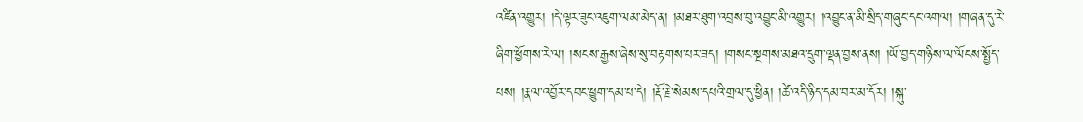འཛིན་འགྱུར། །དེ་ལྟར་ཟུང་འཇུག་ལམ་མེད་ན། །མཐར་ཐུག་འབྲས་བུ་འབྱུང་མི་འགྱུར། །འབྱུང་ན་མི་སྲིད་གཞུང་དང་འགལ། །གཞན་དུ་རེ་ཞིག་ཕྱོགས་རེ་ལ། །སངས་རྒྱས་ཞེས་སུ་བརྟགས་པར་ཟད། །གསང་སྔགས་མཐའ་དྲུག་ལྡན་བྱས་ནས། །ཡོ་བྱད་གཉིས་ལ་ལོངས་སྤྱོད་པས། །རྣལ་འབྱོར་དབང་ཕྱུག་དམ་པ་དེ། །རྡོ་རྗེ་སེམས་དཔའི་གྲལ་དུ་ཕྱིན། །ཚེ་འདི་ཉིད་དམ་བར་མ་དོར། །སྐུ་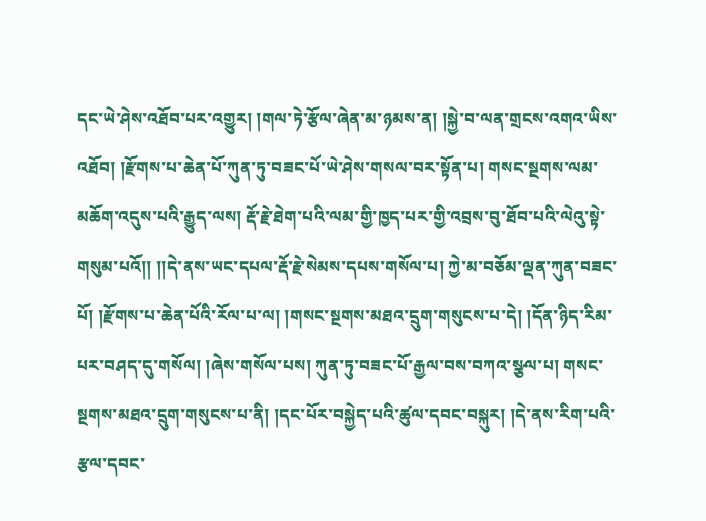དང་ཡེ་ཤེས་འཐོབ་པར་འགྱུར། །གལ་ཏེ་རྩོལ་ཞེན་མ་ཉམས་ན། །སྐྱེ་བ་ལན་གྲངས་འགའ་ཡིས་འཐོབ། །རྫོགས་པ་ཆེན་པོ་ཀུན་ཏུ་བཟང་པོ་ཡེ་ཤེས་གསལ་བར་སྟོན་པ། གསང་སྔགས་ལམ་མཆོག་འདུས་པའི་རྒྱུད་ལས། རྡོ་རྗེ་ཐེག་པའི་ལམ་གྱི་ཁྱད་པར་གྱི་འབྲས་བུ་ཐོབ་པའི་ལེའུ་སྟེ་གསུམ་པའོ།། །།དེ་ནས་ཡང་དཔལ་རྡོ་རྗེ་སེམས་དཔས་གསོལ་པ། ཀྱེ་མ་བཅོམ་ལྡན་ཀུན་བཟང་པོ། །རྫོགས་པ་ཆེན་པོའི་རོལ་པ་ལ། །གསང་སྔགས་མཐའ་དྲུག་གསུངས་པ་དེ། །དོན་ཉིད་རིམ་པར་བཤད་དུ་གསོལ། །ཞེས་གསོལ་པས། ཀུན་ཏུ་བཟང་པོ་རྒྱལ་བས་བཀའ་སྩལ་པ། གསང་སྔགས་མཐའ་དྲུག་གསུངས་པ་ནི། །དང་པོར་བསྐྱེད་པའི་ཚུལ་དབང་བསྐུར། །དེ་ནས་རིག་པའི་རྩལ་དབང་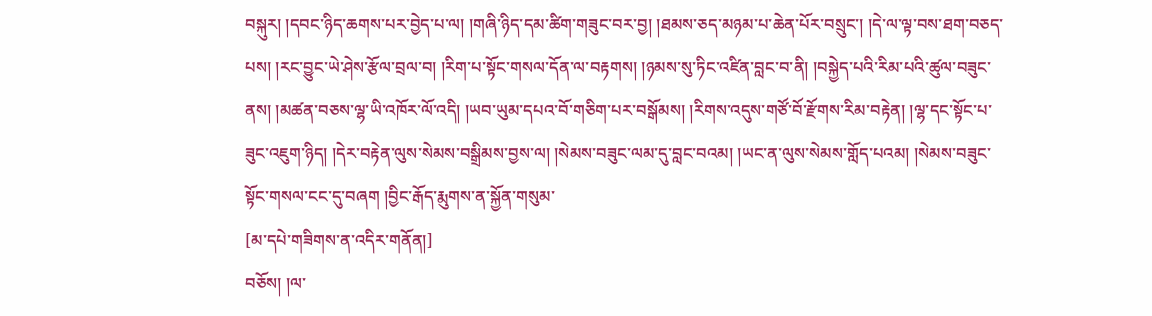བསྐུར། །དབང་ཉིད་ཆགས་པར་བྱེད་པ་ལ། །གཞི་ཉིད་དམ་ཚིག་གཟུང་བར་བྱ། །ཐམས་ཅད་མཉམ་པ་ཆེན་པོར་བསྲུང་། །དེ་ལ་ལྟ་བས་ཐག་བཅད་པས། །རང་བྱུང་ཡེ་ཤེས་རྩོལ་བྲལ་བ། །རིག་པ་སྟོང་གསལ་དོན་ལ་བརྟགས། །ཉམས་སུ་ཏིང་འཛིན་བླང་བ་ནི། །བསྐྱེད་པའི་རིམ་པའི་ཚུལ་བཟུང་ནས། །མཚན་བཅས་ལྷ་ཡི་འཁོར་ལོ་འདི། །ཡབ་ཡུམ་དཔའ་བོ་གཅིག་པར་བསྒོམས། །རིགས་འདུས་གཙོ་བོ་རྫོགས་རིམ་བརྟེན། །ལྷ་དང་སྟོང་པ་ཟུང་འཇུག་ཉིད། །དེར་བརྟེན་ལུས་སེམས་བསྒྲིམས་བྱས་ལ། །སེམས་བཟུང་ལམ་དུ་བླང་བའམ། །ཡང་ན་ལུས་སེམས་གློད་པའམ། །སེམས་བཟུང་སྟོང་གསལ་ངང་དུ་བཞག །བྱིང་རྒོད་རྨུགས་ན་སྐྱོན་གསུམ་
[མ་དཔེ་གཟིགས་ན་འདིར་གནོན།]
བཅོས། །ལ་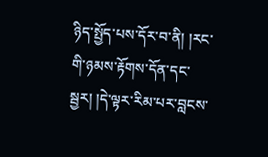ཉིད་སྤྱོད་པས་དོར་བ་ནི། །རང་གི་ཉམས་རྟོགས་དོན་དང་སྦྱར། །དེ་ལྟར་རིམ་པར་བླངས་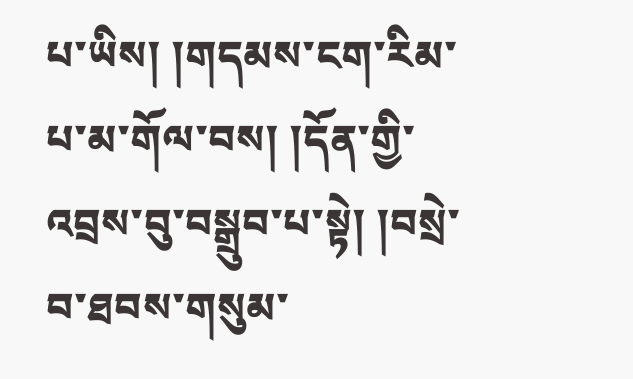པ་ཡིས། །གདམས་ངག་རིམ་པ་མ་གོལ་བས། །དོན་གྱི་འབྲས་བུ་བསྒྲུབ་པ་སྟེ། །བསྲེ་བ་ཐབས་གསུམ་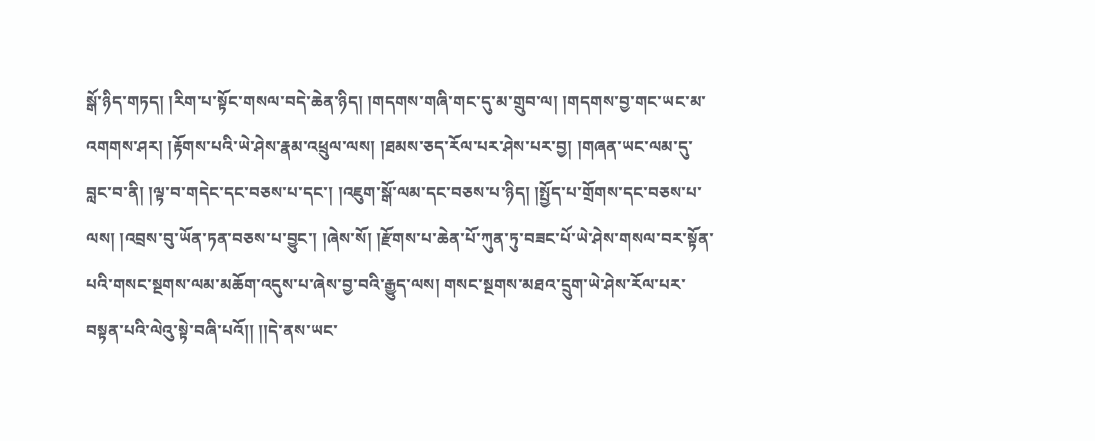སྒོ་ཉིད་གཏད། །རིག་པ་སྟོང་གསལ་བདེ་ཆེན་ཉིད། །གདགས་གཞི་གང་དུ་མ་གྲུབ་ལ། །གདགས་བྱ་གང་ཡང་མ་འགགས་ཤར། །རྟོགས་པའི་ཡེ་ཤེས་རྣམ་འཕྲུལ་ལས། །ཐམས་ཅད་རོལ་པར་ཤེས་པར་བྱ། །གཞན་ཡང་ལམ་དུ་བླང་བ་ནི། །ལྟ་བ་གདེང་དང་བཅས་པ་དང་། །འཇུག་སྒོ་ལམ་དང་བཅས་པ་ཉིད། །སྤྱོད་པ་གྲོགས་དང་བཅས་པ་ལས། །འབྲས་བུ་ཡོན་ཏན་བཅས་པ་བྱུང་། །ཞེས་སོ། །རྫོགས་པ་ཆེན་པོ་ཀུན་ཏུ་བཟང་པོ་ཡེ་ཤེས་གསལ་བར་སྟོན་པའི་གསང་སྔགས་ལམ་མཆོག་འདུས་པ་ཞེས་བྱ་བའི་རྒྱུད་ལས། གསང་སྔགས་མཐའ་དྲུག་ཡེ་ཤེས་རོལ་པར་བསྟན་པའི་ལེའུ་སྟེ་བཞི་པའོ།། །།དེ་ནས་ཡང་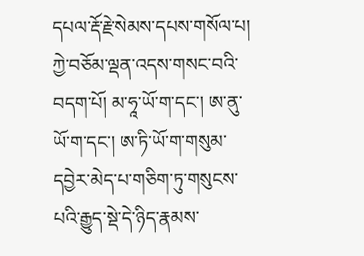དཔལ་རྡོ་རྗེ་སེམས་དཔས་གསོལ་པ། ཀྱེ་བཅོམ་ལྡན་འདས་གསང་བའི་བདག་པོ། མ་ཧཱ་ཡོ་ག་དང་། ཨ་ནུ་ཡོ་ག་དང་། ཨ་ཏི་ཡོ་ག་གསུམ་དབྱེར་མེད་པ་གཅིག་ཏུ་གསུངས་པའི་རྒྱུད་སྡེ་དེ་ཉིད་རྣམས་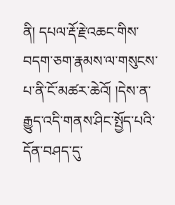ནི། དཔལ་རྡོ་རྗེ་འཆང་གིས་བདག་ཅག་རྣམས་ལ་གསུངས་པ་ནི་ངོ་མཚར་ཆེའོ། །དེས་ན་རྒྱུད་འདི་གནས་ཤིང་སྤྱོད་པའི་དོན་བཤད་དུ་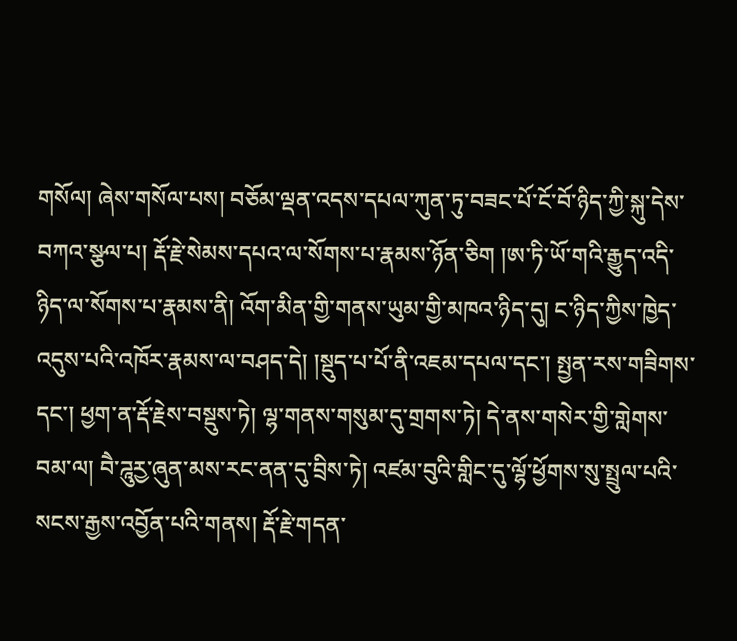གསོལ། ཞེས་གསོལ་པས། བཅོམ་ལྡན་འདས་དཔལ་ཀུན་ཏུ་བཟང་པོ་ངོ་བོ་ཉིད་ཀྱི་སྐུ་དེས་བཀའ་སྩལ་པ། རྡོ་རྗེ་སེམས་དཔའ་ལ་སོགས་པ་རྣམས་ཉོན་ཅིག །ཨ་ཏི་ཡོ་གའི་རྒྱུད་འདི་ཉིད་ལ་སོགས་པ་རྣམས་ནི། འོག་མིན་གྱི་གནས་ཡུམ་གྱི་མཁའ་ཉིད་དུ། ང་ཉིད་ཀྱིས་ཁྱེད་འདུས་པའི་འཁོར་རྣམས་ལ་བཤད་དེ། །སྡུད་པ་པོ་ནི་འཇམ་དཔལ་དང་། སྤྱན་རས་གཟིགས་དང་། ཕྱག་ན་རྡོ་རྗེས་བསྡུས་ཏེ། ལྷ་གནས་གསུམ་དུ་གྲགས་ཏེ། དེ་ནས་གསེར་གྱི་གླེགས་བམ་ལ། བཻ་ཌཱུརྱ་ཞུན་མས་རང་ནན་དུ་བྲིས་ཏེ། འཛམ་བུའི་གླིང་དུ་ལྷོ་ཕྱོགས་སུ་སྤྲུལ་པའི་སངས་རྒྱས་འབྱོན་པའི་གནས། རྡོ་རྗེ་གདན་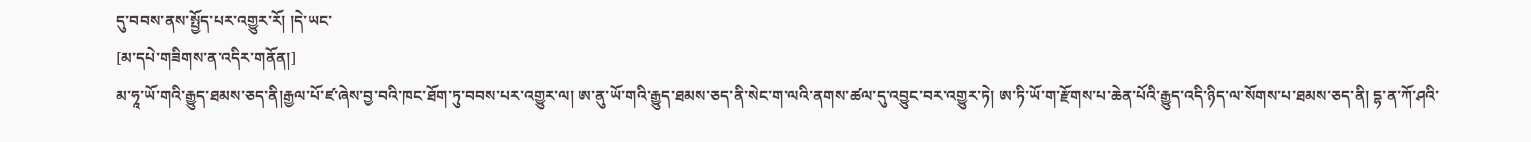དུ་བབས་ནས་སྤྱོད་པར་འགྱུར་རོ། །དེ་ཡང་
[མ་དཔེ་གཟིགས་ན་འདིར་གནོན།]
མ་ཧཱ་ཡོ་གའི་རྒྱུད་ཐམས་ཅད་ནི།རྒྱལ་པོ་ཛ་ཞེས་བྱ་བའི་ཁང་ཐོག་ཏུ་བབས་པར་འགྱུར་ལ། ཨ་ནུ་ཡོ་གའི་རྒྱུད་ཐམས་ཅད་ནི་སེང་ག་ལའི་ནགས་ཚལ་དུ་འབྱུང་བར་འགྱུར་ཏེ། ཨ་ཏི་ཡོ་ག་རྫོགས་པ་ཆེན་པོའི་རྒྱུད་འདི་ཉིད་ལ་སོགས་པ་ཐམས་ཅད་ནི། དྷ་ན་ཀོ་ཤའི་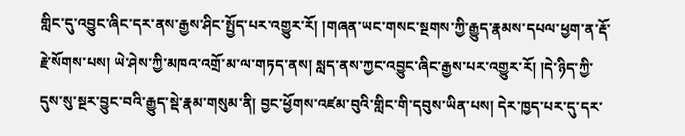གླིང་དུ་འབྱུང་ཞིང་དར་ནས་རྒྱས་ཤིང་སྤྱོད་པར་འགྱུར་རོ། །གཞན་ཡང་གསང་སྔགས་ཀྱི་རྒྱུད་རྣམས་དཔལ་ཕྱག་ན་རྡོ་རྗེ་སོགས་པས། ཡེ་ཤེས་ཀྱི་མཁའ་འགྲོ་མ་ལ་གཏད་ནས། སླད་ནས་ཀྱང་འབྱུང་ཞིང་རྒྱས་པར་འགྱུར་རོ། །དེ་ཉིད་ཀྱི་དུས་སུ་སྔར་བྱུང་བའི་རྒྱུད་སྡེ་རྣམ་གསུམ་ནི། བྱང་ཕྱོགས་འཛམ་བུའི་གླིང་གི་དབུས་ཡིན་པས། དེར་ཁྱད་པར་དུ་དར་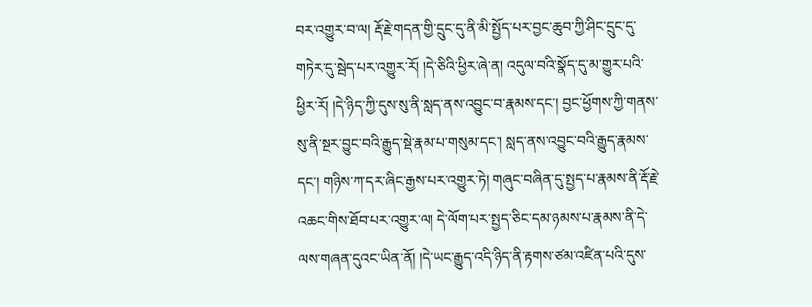བར་འགྱུར་བ་ལ། རྡོ་རྗེ་གདན་གྱི་དྲུང་དུ་ནི་མི་སྤྱོད་པར་བྱང་ཆུབ་ཀྱི་ཤིང་དྲུང་དུ་གཏེར་དུ་སྦེད་པར་འགྱུར་རོ། །དེ་ཅིའི་ཕྱིར་ཞེ་ན། འདུལ་བའི་སྣོད་དུ་མ་གྱུར་པའི་ཕྱིར་རོ། །དེ་ཉིད་ཀྱི་དུས་སུ་ནི་སླད་ནས་འབྱུང་བ་རྣམས་དང་། བྱང་ཕྱོགས་ཀྱི་གནས་སུ་ནི་སྔར་བྱུང་བའི་རྒྱུད་སྡེ་རྣམ་པ་གསུམ་དང་། སླད་ནས་འབྱུང་བའི་རྒྱུད་རྣམས་དང་། གཉིས་ཀ་དར་ཞིང་རྒྱས་པར་འགྱུར་ཏེ། གཞུང་བཞིན་དུ་སྤྱད་པ་རྣམས་ནི་རྡོ་རྗེ་འཆང་གིས་ཐོབ་པར་འགྱུར་ལ། དེ་ལོག་པར་སྤྱད་ཅིང་དམ་ཉམས་པ་རྣམས་ནི་དེ་ལས་གཞན་དུའང་ཡིན་ནོ། །དེ་ཡང་རྒྱུད་འདི་ཉིད་ནི་རྟགས་ཙམ་འཛིན་པའི་དུས་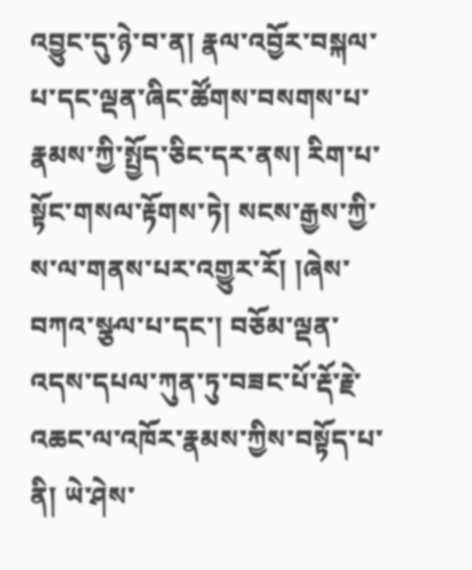འབྱུང་དུ་ཉེ་བ་ན། རྣལ་འབྱོར་བསྐལ་པ་དང་ལྡན་ཞིང་ཚོགས་བསགས་པ་རྣམས་ཀྱི་སྤྱོད་ཅིང་དར་ནས། རིག་པ་སྟོང་གསལ་རྟོགས་ཏེ། སངས་རྒྱས་ཀྱི་ས་ལ་གནས་པར་འགྱུར་རོ། །ཞེས་བཀའ་སྩལ་པ་དང་། བཅོམ་ལྡན་འདས་དཔལ་ཀུན་ཏུ་བཟང་པོ་རྡོ་རྗེ་འཆང་ལ་འཁོར་རྣམས་ཀྱིས་བསྟོད་པ་ནི། ཡེ་ཤེས་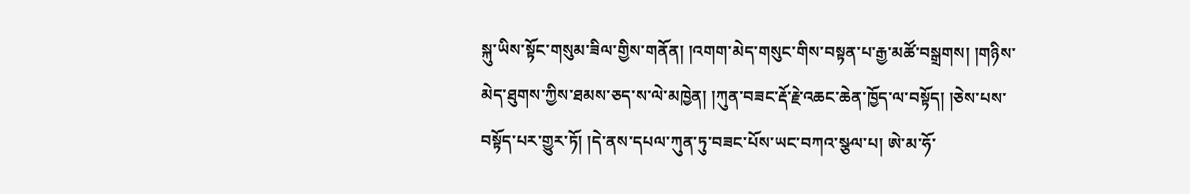སྐུ་ཡིས་སྟོང་གསུམ་ཟིལ་གྱིས་གནོན། །འགག་མེད་གསུང་གིས་བསྟན་པ་རྒྱ་མཚོ་བསྒྲགས། །གཉིས་མེད་ཐུགས་ཀྱིས་ཐམས་ཅད་ས་ལེ་མཁྱེན། །ཀུན་བཟང་རྡོ་རྗེ་འཆང་ཆེན་ཁྱོད་ལ་བསྟོད། །ཅེས་པས་བསྟོད་པར་གྱུར་ཏོ། །དེ་ནས་དཔལ་ཀུན་ཏུ་བཟང་པོས་ཡང་བཀའ་སྩལ་པ། ཨེ་མ་ཧོ་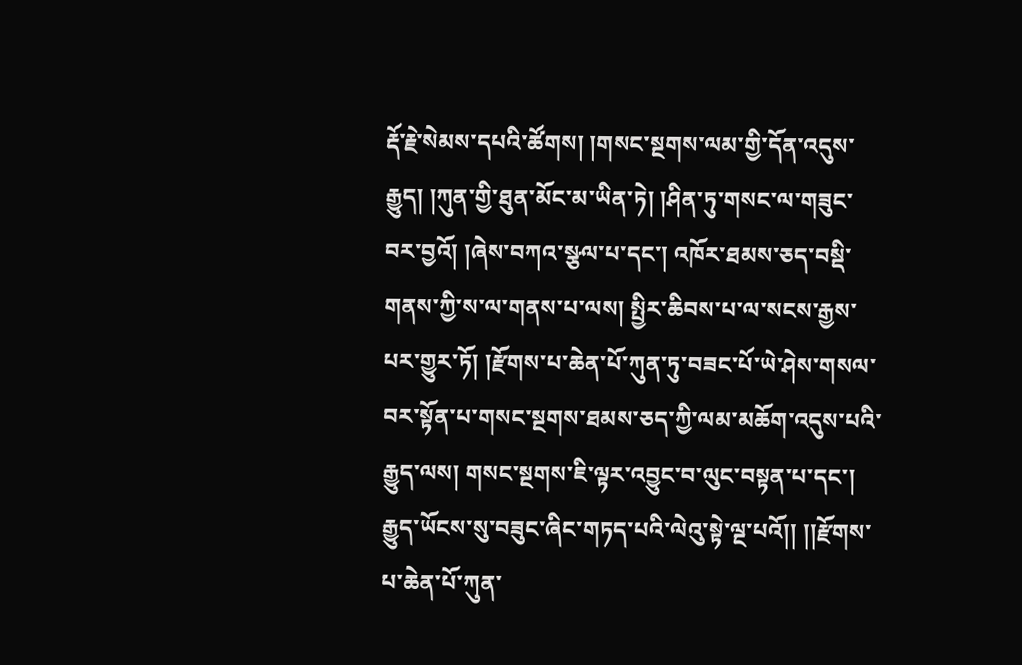རྡོ་རྗེ་སེམས་དཔའི་ཚོགས། །གསང་སྔགས་ལམ་གྱི་དོན་འདུས་རྒྱུད། །ཀུན་གྱི་ཐུན་མོང་མ་ཡིན་ཏེ། །ཤིན་ཏུ་གསང་ལ་གཟུང་བར་བྱའོ། །ཞེས་བཀའ་སྩལ་པ་དང་། འཁོར་ཐམས་ཅད་བསྡི་གནས་ཀྱི་ས་ལ་གནས་པ་ལས། སྤྱིར་ཆིབས་པ་ལ་སངས་རྒྱས་པར་གྱུར་ཏོ། །རྫོགས་པ་ཆེན་པོ་ཀུན་ཏུ་བཟང་པོ་ཡེ་ཤེས་གསལ་བར་སྟོན་པ་གསང་སྔགས་ཐམས་ཅད་ཀྱི་ལམ་མཆོག་འདུས་པའི་རྒྱུད་ལས། གསང་སྔགས་ཇི་ལྟར་འབྱུང་བ་ལུང་བསྟན་པ་དང་། རྒྱུད་ཡོངས་སུ་བཟུང་ཞིང་གཏད་པའི་ལེའུ་སྟེ་ལྔ་པའོ།། །།རྫོགས་པ་ཆེན་པོ་ཀུན་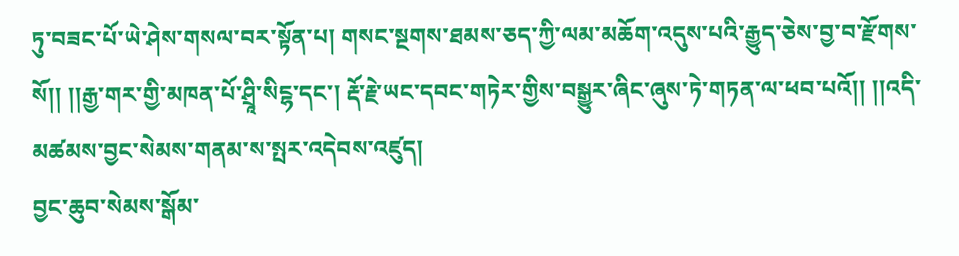ཏུ་བཟང་པོ་ཡེ་ཤེས་གསལ་བར་སྟོན་པ། གསང་སྔགས་ཐམས་ཅད་ཀྱི་ལམ་མཆོག་འདུས་པའི་རྒྱུད་ཅེས་བྱ་བ་རྫོགས་སོ།། །།རྒྱ་གར་གྱི་མཁན་པོ་ཤྲཱི་སིངྷ་དང་། རྡོ་རྗེ་ཡང་དབང་གཏེར་གྱིས་བསྒྱུར་ཞིང་ཞུས་ཏེ་གཏན་ལ་ཕབ་པའོ།། །།འདི་མཚམས་བྱང་སེམས་གནམ་ས་སྤར་འདེབས་འཛུད།
བྱང་ཆུབ་སེམས་སྒོམ་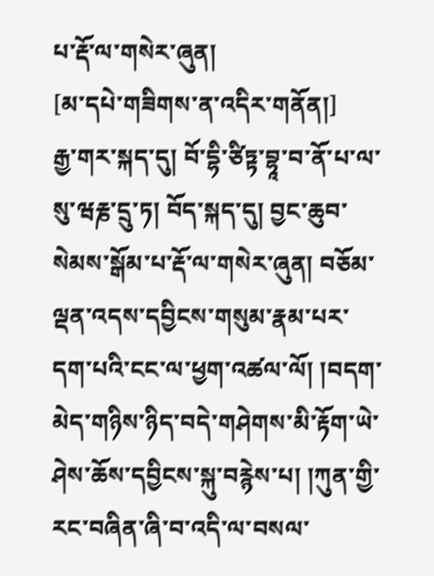པ་རྡོ་ལ་གསེར་ཞུན།
[མ་དཔེ་གཟིགས་ན་འདིར་གནོན།]
རྒྱ་གར་སྐད་དུ། བོ་དྷི་ཙིཏྟ་བྷཱ་བ་ནོ་པ་ལ་སུ་ཝརྞ་དྲུ་ཏ། བོད་སྐད་དུ། བྱང་ཆུབ་སེམས་སྒོམ་པ་རྡོ་ལ་གསེར་ཞུན། བཅོམ་ལྡན་འདས་དབྱིངས་གསུམ་རྣམ་པར་དག་པའི་ངང་ལ་ཕྱག་འཚལ་ལོ། །བདག་མེད་གཉིས་ཉིད་བདེ་གཤེགས་མི་རྟོག་ཡེ་ཤེས་ཆོས་དབྱིངས་སྐུ་བརྙེས་པ། །ཀུན་གྱི་རང་བཞིན་ཞི་བ་འདི་ལ་བསལ་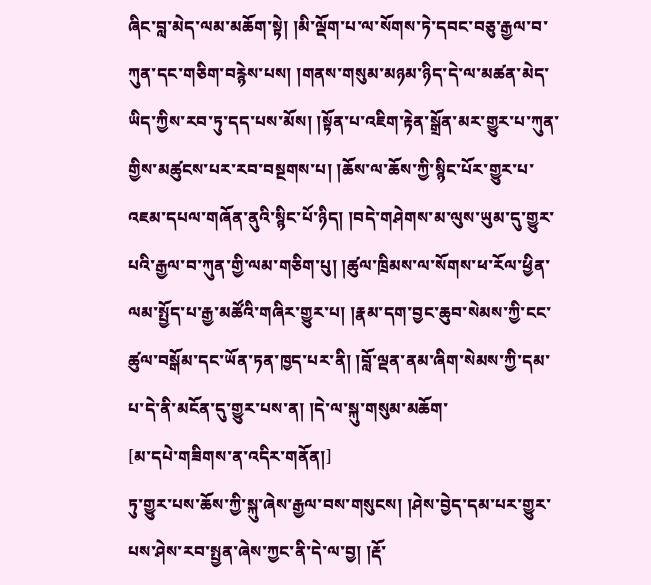ཞིང་བླ་མེད་ལམ་མཆོག་སྟེ། །མི་ལྡོག་པ་ལ་སོགས་ཏེ་དབང་བཅུ་རྒྱལ་བ་ཀུན་དང་གཅིག་བརྙེས་པས། །གནས་གསུམ་མཉམ་ཉིད་དེ་ལ་མཚན་མེད་ཡིད་ཀྱིས་རབ་ཏུ་དད་པས་མོས། །སྟོན་པ་འཇིག་རྟེན་སྒྲོན་མར་གྱུར་པ་ཀུན་གྱིས་མཚུངས་པར་རབ་བསྔགས་པ། །ཆོས་ལ་ཆོས་ཀྱི་སྙིང་པོར་གྱུར་པ་འཇམ་དཔལ་གཞོན་ནུའི་སྙིང་པོ་ཉིད། །བདེ་གཤེགས་མ་ལུས་ཡུམ་དུ་གྱུར་པའི་རྒྱལ་བ་ཀུན་གྱི་ལམ་གཅིག་པུ། །ཚུལ་ཁྲིམས་ལ་སོགས་ཕ་རོལ་ཕྱིན་ལམ་སྤྱོད་པ་རྒྱ་མཚོའི་གཞིར་གྱུར་པ། །རྣམ་དག་བྱང་ཆུབ་སེམས་ཀྱི་ངང་ཚུལ་བསྒོམ་དང་ཡོན་ཏན་ཁྱད་པར་ནི། །བློ་ལྡན་ནམ་ཞིག་སེམས་ཀྱི་དམ་པ་དེ་ནི་མངོན་དུ་གྱུར་པས་ན། །དེ་ལ་སྐུ་གསུམ་མཆོག་
[མ་དཔེ་གཟིགས་ན་འདིར་གནོན།]
ཏུ་གྱུར་པས་ཆོས་ཀྱི་སྐུ་ཞེས་རྒྱལ་བས་གསུངས། །ཤེས་བྱེད་དམ་པར་གྱུར་པས་ཤེས་རབ་སྤྱན་ཞེས་ཀྱང་ནི་དེ་ལ་བྱ། །རྡོ་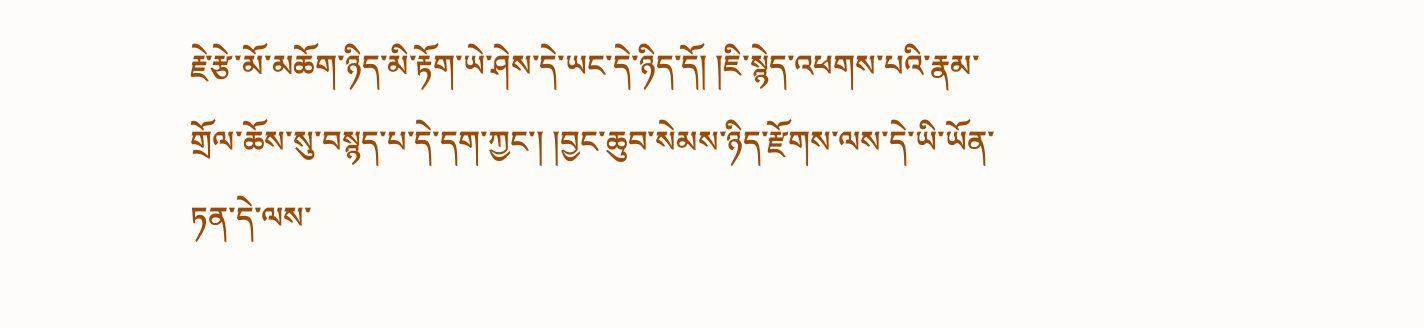རྗེ་རྩེ་མོ་མཆོག་ཉིད་མི་རྟོག་ཡེ་ཤེས་དེ་ཡང་དེ་ཉིད་དོ། །ཇི་སྙེད་འཕགས་པའི་རྣམ་གྲོལ་ཆོས་སུ་བསྙད་པ་དེ་དག་ཀྱང་། །བྱང་ཆུབ་སེམས་ཉིད་རྫོགས་ལས་དེ་ཡི་ཡོན་ཏན་དེ་ལས་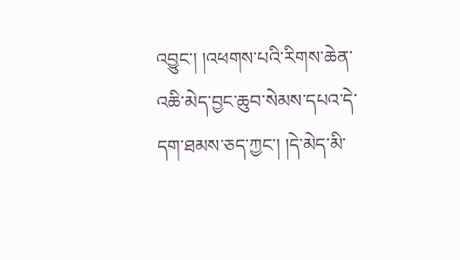འབྱུང་། །འཕགས་པའི་རིགས་ཆེན་འཆི་མེད་བྱང་ཆུབ་སེམས་དཔའ་དེ་དག་ཐམས་ཅད་ཀྱང་། །དེ་མེད་མི་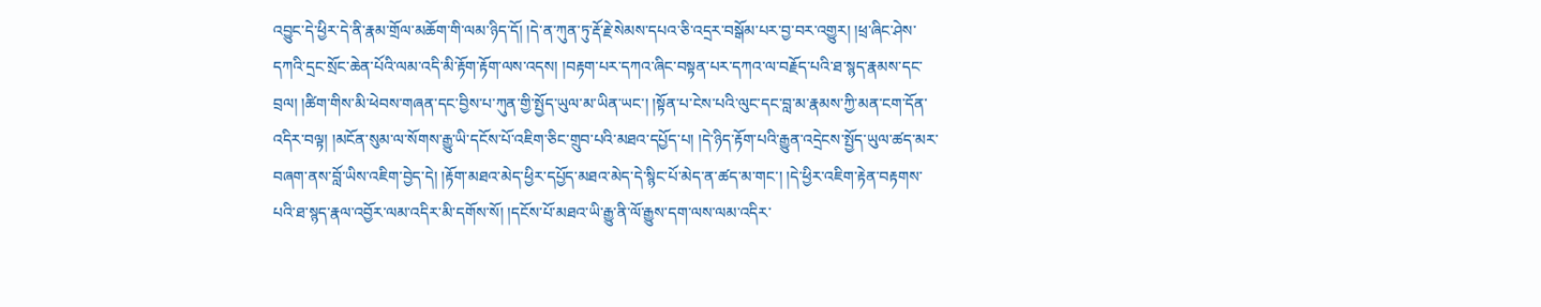འབྱུང་དེ་ཕྱིར་དེ་ནི་རྣམ་གྲོལ་མཆོག་གི་ལམ་ཉིད་དོ། །དེ་ན་ཀུན་ཏུ་རྡོ་རྗེ་སེམས་དཔའ་ཅི་འདྲར་བསྒོམ་པར་བྱ་བར་འགྱུར། །ཕྲ་ཞིང་ཤེས་དཀའི་དྲང་སྲོང་ཆེན་པོའི་ལམ་འདི་མི་རྟོག་རྟོག་ལས་འདས། །བརྟག་པར་དཀའ་ཞིང་བསྟན་པར་དཀའ་ལ་བརྗོད་པའི་ཐ་སྙད་རྣམས་དང་བྲལ། །ཚིག་གིས་མི་ཕེབས་གཞན་དང་བྱིས་པ་ཀུན་གྱི་སྤྱོད་ཡུལ་མ་ཡིན་ཡང་། །སྟོན་པ་ངེས་པའི་ལུང་དང་བླ་མ་རྣམས་ཀྱི་མན་ངག་དོན་འདིར་བལྟ། །མངོན་སུམ་ལ་སོགས་རྒྱུ་ཡི་དངོས་པོ་འཇིག་ཅིང་གྲུབ་པའི་མཐའ་དཔྱོད་པ། །དེ་ཉིད་རྟོག་པའི་རྒྱུན་འདྲེངས་སྤྱོད་ཡུལ་ཚད་མར་བཞག་ནས་བློ་ཡིས་འཇིག་བྱེད་དེ། །རྟོག་མཐའ་མེད་ཕྱིར་དཔྱོད་མཐའ་མེད་དེ་སྙིང་པོ་མེད་ན་ཚད་མ་གང་། །དེ་ཕྱིར་འཇིག་རྟེན་བརྟགས་པའི་ཐ་སྙད་རྣལ་འབྱོར་ལམ་འདིར་མི་དགོས་སོ། །དངོས་པོ་མཐའ་ཡི་རྒྱུ་ནི་ལོ་རྒྱུས་དག་ལས་ལམ་འདིར་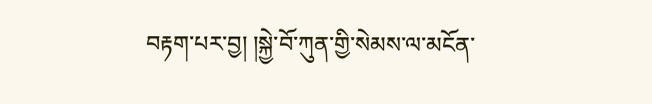བརྟག་པར་བྱ། །སྐྱེ་བོ་ཀུན་གྱི་སེམས་ལ་མངོན་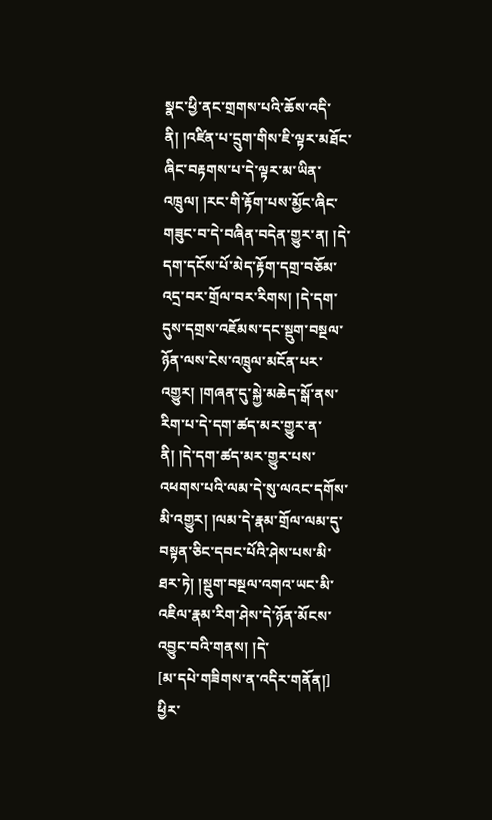སྣང་ཕྱི་ནང་གྲགས་པའི་ཆོས་འདི་ནི། །འཛིན་པ་དྲུག་གིས་ཇི་ལྟར་མཐོང་ཞིང་བརྟགས་པ་དེ་ལྟར་མ་ཡིན་འཁྲུལ། །རང་གི་རྟོག་པས་མྱོང་ཞིང་གཟུང་བ་དེ་བཞིན་བདེན་གྱུར་ན། །དེ་དག་དངོས་པོ་མེད་རྟོག་དགྲ་བཅོམ་འདྲ་བར་གྲོལ་བར་རིགས། །དེ་དག་དུས་དགྲས་འཇོམས་དང་སྡུག་བསྔལ་ཉོན་ལས་ངེས་འཁྲུལ་མངོན་པར་འགྱུར། །གཞན་དུ་སྐྱེ་མཆེད་སྒོ་ནས་རིག་པ་དེ་དག་ཚད་མར་གྱུར་ན་ནི། །དེ་དག་ཚད་མར་གྱུར་པས་འཕགས་པའི་ལམ་དེ་སུ་ལའང་དགོས་མི་འགྱུར། །ལམ་དེ་རྣམ་གྲོལ་ལམ་དུ་བསྟན་ཅིང་དབང་པོའི་ཤེས་པས་མི་ཐར་ཏེ། །སྡུག་བསྔལ་འགའ་ཡང་མི་འཇིལ་རྣམ་རིག་ཤེས་དེ་ཉོན་མོངས་འབྱུང་བའི་གནས། །དེ་
[མ་དཔེ་གཟིགས་ན་འདིར་གནོན།]
ཕྱིར་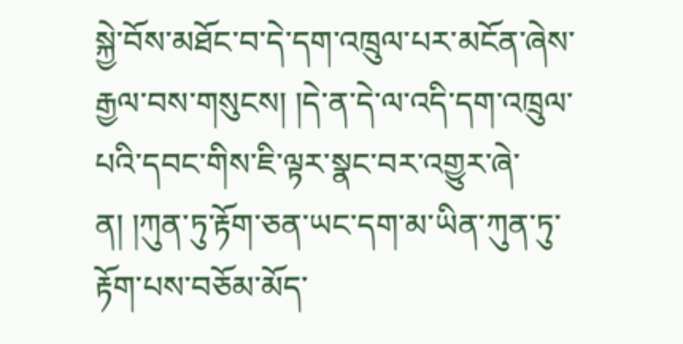སྐྱེ་བོས་མཐོང་བ་དེ་དག་འཁྲུལ་པར་མངོན་ཞེས་རྒྱལ་བས་གསུངས། །དེ་ན་དེ་ལ་འདི་དག་འཁྲུལ་པའི་དབང་གིས་ཇི་ལྟར་སྣང་བར་འགྱུར་ཞེ་ན། །ཀུན་ཏུ་རྟོག་ཅན་ཡང་དག་མ་ཡིན་ཀུན་ཏུ་རྟོག་པས་བཅོམ་མོད་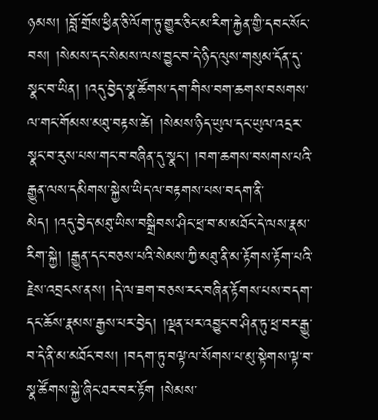ཉམས། །བློ་གྲོས་ཕྱིན་ཅི་ལོག་ཏུ་གྱུར་ཅིང་མ་རིག་རྐྱེན་གྱི་དབང་སོང་བས། །སེམས་དང་སེམས་ལས་བྱུང་བ་དེ་ཉིད་ལུས་གསུམ་དོན་དུ་སྣང་བ་ཡིན། །འདུ་བྱེད་སྣ་ཚོགས་དག་གིས་བག་ཆགས་བསགས་ལ་གང་གོམས་མཐུ་བརྟས་ཚེ། །སེམས་ཉིད་ཡུལ་དང་ཡུལ་འདྲར་སྣང་བ་རུས་པས་གང་བ་བཞིན་དུ་སྣང་། །བག་ཆགས་བསགས་པའི་རྒྱུན་ལས་དམིགས་སྐྱེས་ཡིད་ལ་བརྟགས་པས་བདག་ནི་མེད། །འདུ་བྱེད་མཐུ་ཡིས་བསྒྲིབས་ཤིང་ཕྲ་བ་མ་མཐོང་དེ་ལས་རྣམ་རིག་སྐྱེ། །རྒྱུན་དང་བཅས་པའི་སེམས་ཀྱི་མཐུ་ནི་མ་རྟོགས་རྟོག་པའི་རྗེས་འབྲངས་ནས། །དེ་ལ་ཟག་བཅས་རང་བཞིན་རྟོགས་པས་བདག་དང་ཆོས་རྣམས་རྒྱས་པར་བྱེད། །ལྡན་པར་འབྱུང་བ་ཤིན་ཏུ་ཕྲ་བར་རྒྱུ་བ་དེ་ནི་མ་མཐོང་བས། །བདག་ཏུ་བལྟ་ལ་སོགས་པ་མུ་སྟེགས་ལྟ་བ་སྣ་ཚོགས་སྐྱེ་ཞིང་ཐར་བར་རྟོག །སེམས་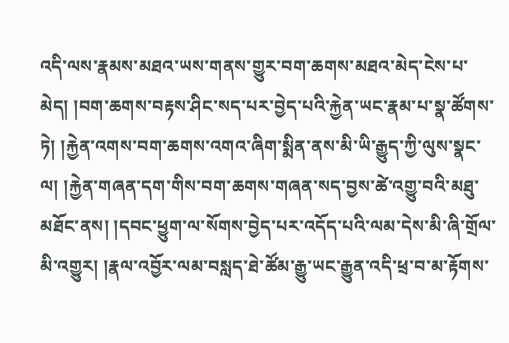འདི་ལས་རྣམས་མཐའ་ཡས་གནས་གྱུར་བག་ཆགས་མཐའ་མེད་ངེས་པ་མེད། །བག་ཆགས་བརྟས་ཤིང་སད་པར་བྱེད་པའི་རྐྱེན་ཡང་རྣམ་པ་སྣ་ཚོགས་ཏེ། །རྐྱེན་འགས་བག་ཆགས་འགའ་ཞིག་སྨིན་ནས་མི་ཡི་རྒྱུད་ཀྱི་ལུས་སྣང་ལ། །རྐྱེན་གཞན་དག་གིས་བག་ཆགས་གཞན་སད་བྱས་ཚེ་འགྱུ་བའི་མཐུ་མཐོང་ནས། །དབང་ཕྱུག་ལ་སོགས་བྱེད་པར་འདོད་པའི་ལམ་དེས་མི་ཞི་གྲོལ་མི་འགྱུར། །རྣལ་འབྱོར་ལམ་བསླད་ཐེ་ཚོམ་རྒྱུ་ཡང་རྒྱུན་འདི་ཕྲ་བ་མ་རྟོགས་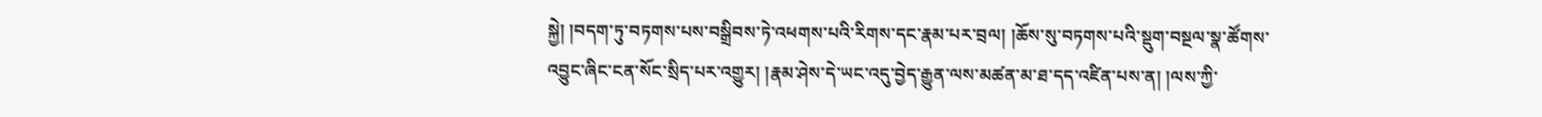སྐྱེ། །བདག་ཏུ་བཏགས་པས་བསྒྲིབས་ཏེ་འཕགས་པའི་རིགས་དང་རྣམ་པར་བྲལ། །ཆོས་སུ་བཏགས་པའི་སྡུག་བསྔལ་སྣ་ཚོགས་འབྱུང་ཞིང་ངན་སོང་སྲིད་པར་འགྱུར། །རྣམ་ཤེས་དེ་ཡང་འདུ་བྱེད་རྒྱུན་ལས་མཚན་མ་ཐ་དད་འཛིན་པས་ན། །ལས་ཀྱི་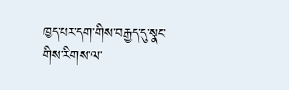ཁྱད་པར་དག་གིས་བརྒྱད་དུ་སྣང་གིས་རིགས་ལ་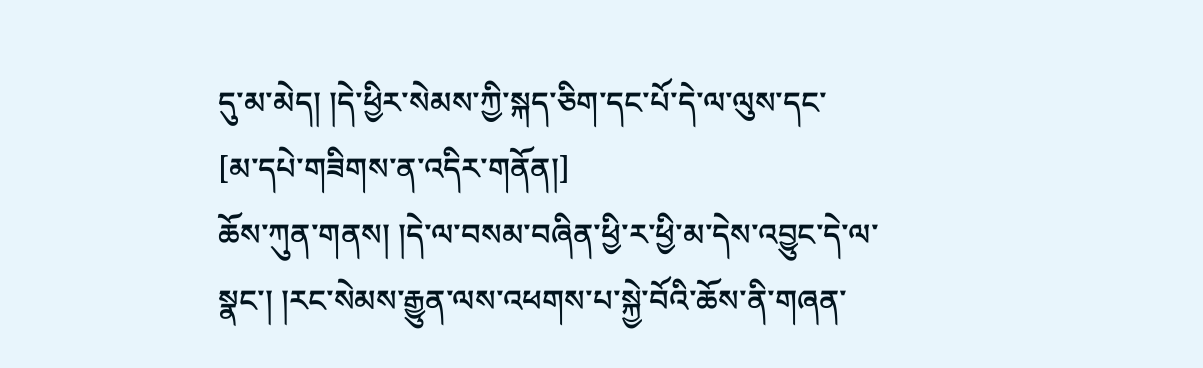དུ་མ་མེད། །དེ་ཕྱིར་སེམས་ཀྱི་སྐད་ཅིག་དང་པོ་དེ་ལ་ལུས་དང་
[མ་དཔེ་གཟིགས་ན་འདིར་གནོན།]
ཆོས་ཀུན་གནས། །དེ་ལ་བསམ་བཞིན་ཕྱི་ར་ཕྱི་མ་དེས་འབྱུང་དེ་ལ་སྣང་། །རང་སེམས་རྒྱུན་ལས་འཕགས་པ་སྐྱེ་བོའི་ཆོས་ནི་གཞན་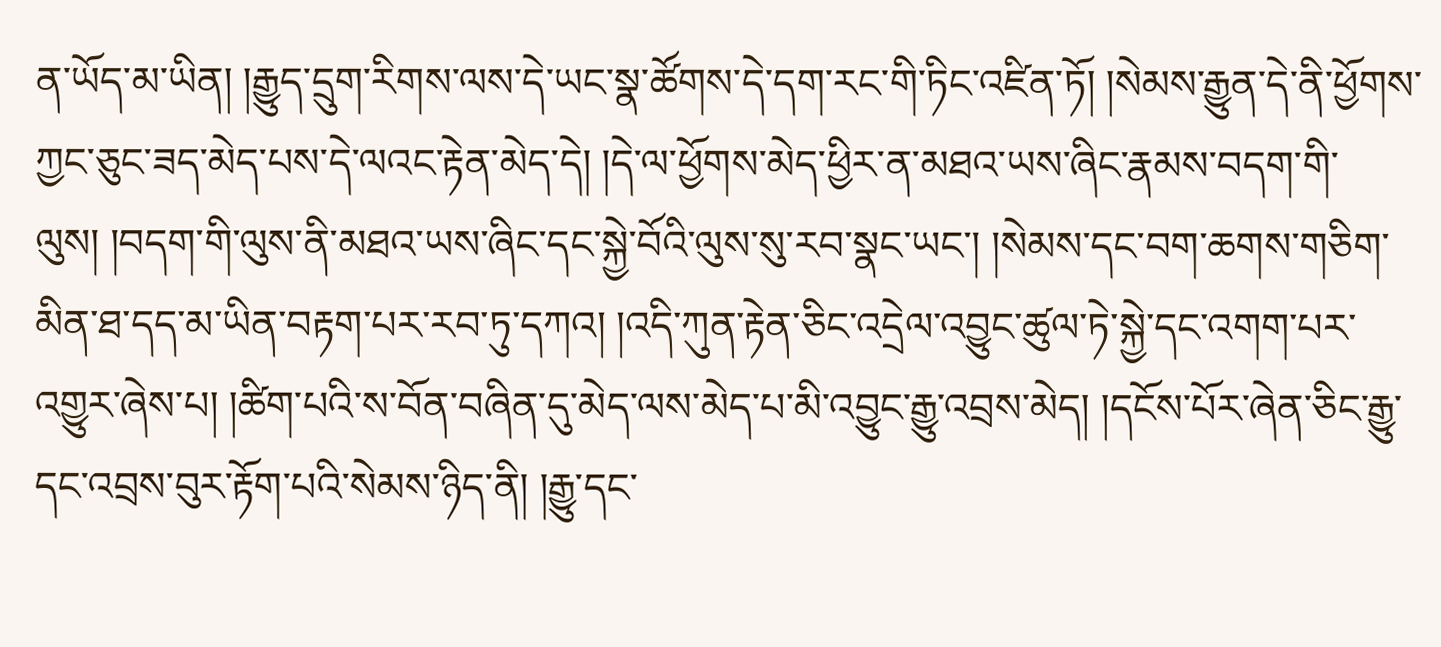ན་ཡོད་མ་ཡིན། །རྒྱུད་དྲུག་རིགས་ལས་དེ་ཡང་སྣ་ཚོགས་དེ་དག་རང་གི་ཏིང་འཛིན་ཏོ། །སེམས་རྒྱུན་དེ་ནི་ཕྱོགས་ཀྱང་ཅུང་ཟད་མེད་པས་དེ་ལའང་རྟེན་མེད་དེ། །དེ་ལ་ཕྱོགས་མེད་ཕྱིར་ན་མཐའ་ཡས་ཞིང་རྣམས་བདག་གི་ལུས། །བདག་གི་ལུས་ནི་མཐའ་ཡས་ཞིང་དང་སྐྱེ་བོའི་ལུས་སུ་རབ་སྣང་ཡང་། །སེམས་དང་བག་ཆགས་གཅིག་མིན་ཐ་དད་མ་ཡིན་བརྟག་པར་རབ་ཏུ་དཀའ། །འདི་ཀུན་རྟེན་ཅིང་འདྲེལ་འབྱུང་ཚུལ་ཏེ་སྐྱེ་དང་འགག་པར་འགྱུར་ཞེས་པ། །ཚིག་པའི་ས་བོན་བཞིན་དུ་མེད་ལས་མེད་པ་མི་འབྱུང་རྒྱུ་འབྲས་མེད། །དངོས་པོར་ཞེན་ཅིང་རྒྱུ་དང་འབྲས་བུར་རྟོག་པའི་སེམས་ཉིད་ནི། །རྒྱུ་དང་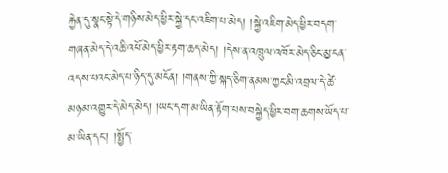རྐྱེན་དུ་སྣང་སྟེ་དེ་གཉིས་མེད་ཕྱིར་སྐྱེ་དང་འཇིག་པ་མེད། །སྐྱེ་འཇིག་མེད་ཕྱིར་བདག་གཞན་མེད་དེ་འཆི་འཕོ་མེད་ཕྱིར་རྟག་ཆད་མེད། །དེས་ན་འཁྲུལ་འཁོར་མེད་ཅིང་མྱ་ངན་འདས་པའང་མེད་པ་ཉིད་དུ་མངོན། །གནས་ཀྱི་སྐད་ཅིག་ནམས་ཀྱང་མི་འབྲལ་དེ་ཚེ་མཉམ་འགྱུར་དེ་མེད་མེད། །ཡང་དག་མ་ཡིན་རྟོག་པས་བསྐྱེད་ཕྱིར་བག་ཆགས་ཡོད་པ་མ་ཡིན་དང་། །སྤྱོད་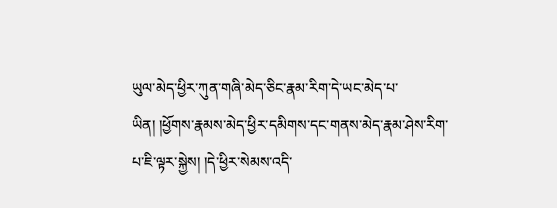ཡུལ་མེད་ཕྱིར་ཀུན་གཞི་མེད་ཅིང་རྣམ་རིག་དེ་ཡང་མེད་པ་ཡིན། །ཕྱོགས་རྣམས་མེད་ཕྱིར་དམིགས་དང་གནས་མེད་རྣམ་ཤེས་རིག་པ་ཇི་ལྟར་སྐྱེས། །དེ་ཕྱིར་སེམས་འདི་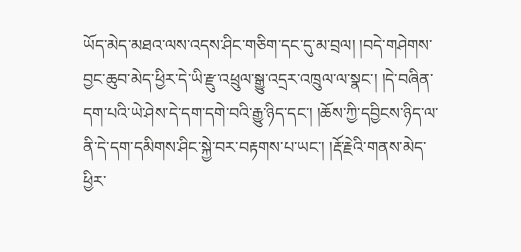ཡོད་མེད་མཐའ་ལས་འདས་ཤིང་གཅིག་དང་དུ་མ་བྲལ། །བདེ་གཤེགས་བྱང་ཆུབ་མེད་ཕྱིར་དེ་ཡི་རྫུ་འཕྲུལ་སྒྱུ་འདྲར་འཁྲུལ་ལ་སྣང་། །དེ་བཞིན་དག་པའི་ཡེ་ཤེས་དེ་དག་དགེ་བའི་རྒྱུ་ཉིད་དང་། །ཆོས་ཀྱི་དབྱིངས་ཉིད་ལ་ནི་དེ་དག་དམིགས་ཤིང་སྐྱེ་བར་བརྟགས་པ་ཡང་། །རྡོ་རྗེའི་གནས་མེད་ཕྱིར་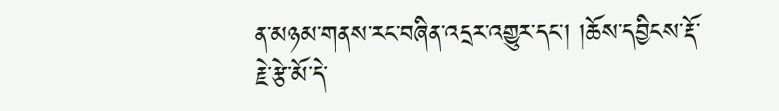ན་མཉམ་གནས་རང་བཞིན་འདྲར་འགྱུར་དང་། །ཆོས་དབྱིངས་རྡོ་རྗེ་རྩེ་མོ་དེ་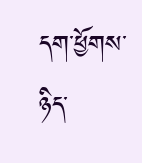དག་ཕྱོགས་ཉིད་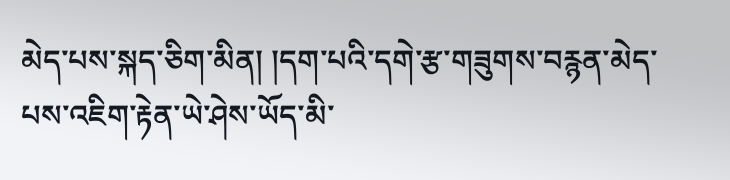མེད་པས་སྐད་ཅིག་མིན། །དག་པའི་དགེ་རྩ་གཟུགས་བརྙན་མེད་པས་འཇིག་རྟེན་ཡེ་ཤེས་ཡོད་མི་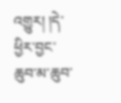འགྱུར། །དེ་ཕྱིར་བྱང་ཆུབ་མ་ཆུབ་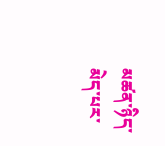མཚན་ཉིད་མེད་པར་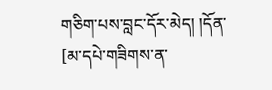གཅིག་པས་བླང་དོར་མེད། །དོན་
[མ་དཔེ་གཟིགས་ན་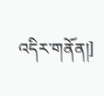འདིར་གནོན།]